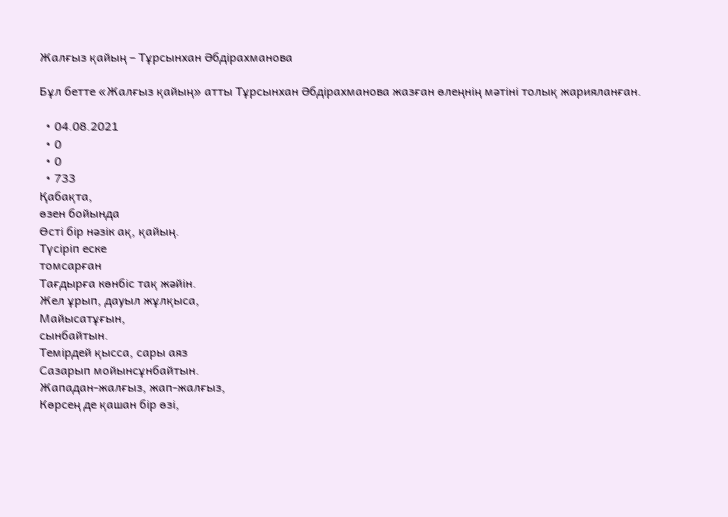Жалғыз қайың – Тұрсынхан Әбдірахманова

Бұл бетте «Жалғыз қайың» атты Тұрсынхан Әбдірахманова жазған өлеңнің мәтіні толық жарияланған.

  • 04.08.2021
  • 0
  • 0
  • 733
Қабақта,
өзен бойында
Өсті бір нәзік ақ, қайың.
Түсіріп еске
томсарған
Тағдырға көнбіс тақ жәйін.
Жел ұрып, дауыл жұлқыса,
Майысатұғын,
сынбайтын.
Темірдей қысса, сары аяз
Сазарып мойынсұнбайтын.
Жападан-жалғыз, жап-жалғыз,
Көрсең де қашан бір өзі,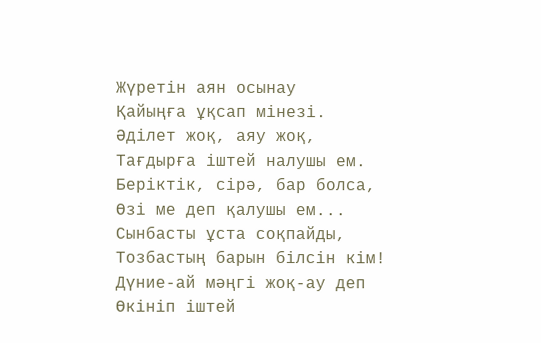Жүретін аян осынау
Қайыңға ұқсап мінезі.
Әділет жоқ, аяу жоқ,
Тағдырға іштей налушы ем.
Беріктік, сірә, бар болса,
Өзі ме деп қалушы ем...
Сынбасты ұста соқпайды,
Тозбастың барын білсін кім!
Дүние-ай мәңгі жоқ-ау деп
Өкініп іштей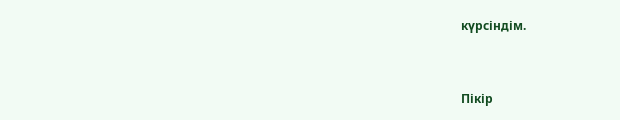күрсіндім.


Пікір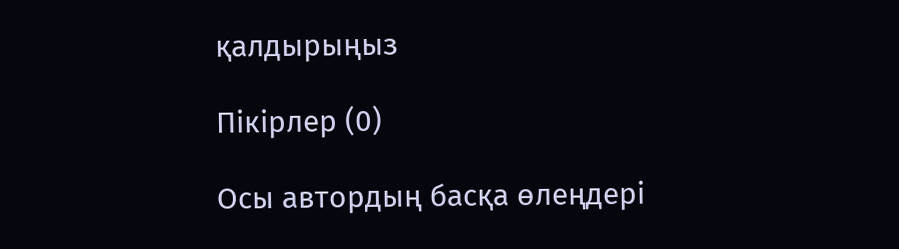қалдырыңыз

Пікірлер (0)

Осы автордың басқа өлеңдері